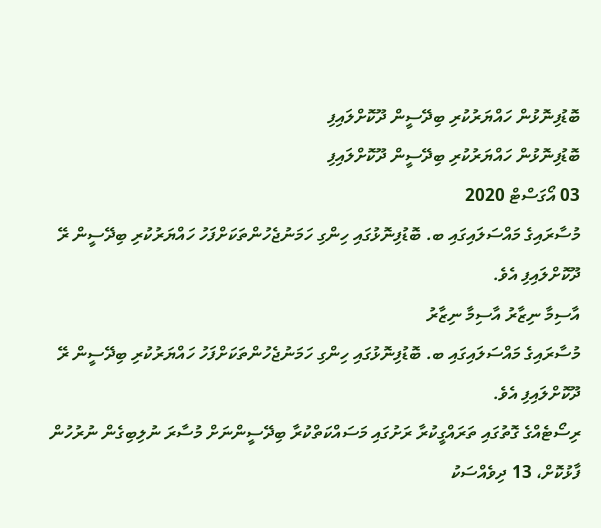ބޮޑުފިނޮޅުން ހައްޔަރުކުރި ބިދޭސީން ދޫކޮށްލައިފި
ބޮޑުފިނޮޅުން ހައްޔަރުކުރި ބިދޭސީން ދޫކޮށްލައިފި
03 އޯގަސްޓް 2020
މުސާރައިގެ މައްސަލައިގައި ބ. ބޮޑުފިނޮޅުގައި ހިންގި ހަމަނުޖެހުންތަކަށްފަހު ހައްޔަރުކުރި ބިދޭސީން ރޭ ދޫކޮށްލައިފި އެވެ.
އާސިމާ ނިޒާރު އާސިމާ ނިޒާރު
މުސާރައިގެ މައްސަލައިގައި ބ. ބޮޑުފިނޮޅުގައި ހިންގި ހަމަނުޖެހުންތަކަށްފަހު ހައްޔަރުކުރި ބިދޭސީން ރޭ ދޫކޮށްލައިފި އެވެ.
ރިސޯޓެއްގެ ގޮތުގައި ތަރައްގީކުރާ ރަށުގައި މަސައްކަތްކުރާ ބިދޭސީންނަށް މުސާރަ ނުލިބިގެން ނުރުހުން ފާޅުކޮށް، 13 ދިވެއްސަކު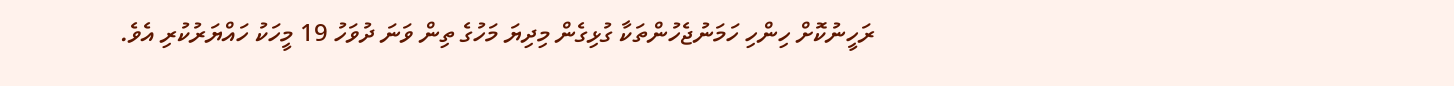ރަހީނުކޮށް ހިންހި ހަމަނުޖެހުންތަކާ ގުޅިގެން މިދިޔަ މަހުގެ ތިން ވަނަ ދުވަހު 19 މީހަކު ހައްޔަރުކުރި އެވެ.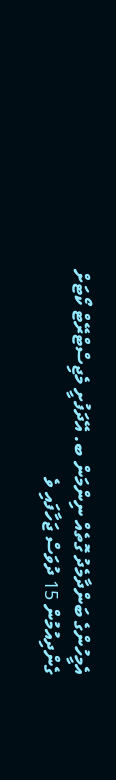އެމީހުންގެ ބަންދާމެދު ގޮތެއް ނިންމަން ބ. އޭދަފުށީ މެޖިސްޓްރޭޓް ކޯޓަށް ގެންދިއުމުން 15 ދުވަސް ޖަހާފައި ވެ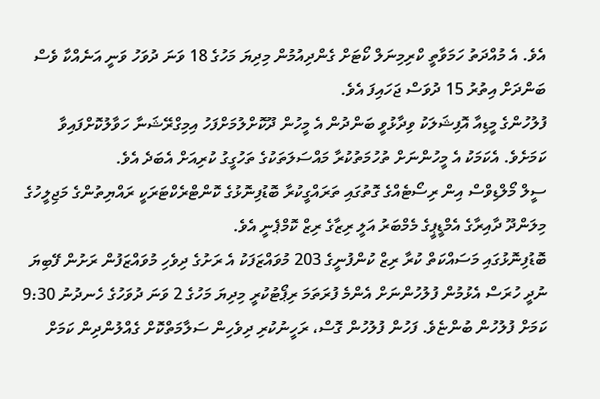އެވެ. އެ މުއްދަތު ހަމަވާތީ ކްރިމިނަލް ކޯޓަށް ގެންދިއުމުން މިދިޔަ މަހުގެ 18 ވަނަ ދުވަހު ވަނީ އަނެއްކާ ވެސް ބަންދަށް އިތުރު 15 ދުވަސް ޖަހައިފަ އެވެ.
ފުލުހުންގެ މީޑިއާ އޮފިޝަލަކު ވިދާޅުވީ ބަންދުން އެ މީހުން ދޫކޮށްލުމަށްފަހު އިމިގްރޭޝަނާ ހަވާލުކޮށްފައިވާ ކަމަށެވެ. އެކަމަކު އެ މީހުންނަށް ތުހުމަތުކުރާ މައްސަލަތަކުގެ ތަހުގީގު ކުރިއަށް އެބަދެ އެވެ.
ސީލް މޯލްޑިވްސް އިން ރިސޯޓެއްގެ ގޮތުގައި ތަރައްގީކުރާ ބޮޑުފިނޮޅުގެ ކޮންޓްރެކްޓަރަކީ ރައްޔިތުންގެ މަޖިލީހުގެ މިލަންދޫ ދާއިރާގެ އެމްޑީޕީގެ މެމްބަރު އަލީ ރިޒާގެ ރިޒް ކޮމްޕެނީ އެވެ.
ބޮޑުފިނޮޅުގައި މަސައްކަތް ކުރާ ރިޒް ކުންފުނީގެ 203 މުވައްޒަފަކު އެ ރަށުގެ ދިވެހި މުވައްޒަފުން ރަށުން ފޭބިޔަ ނުދީ ހުރަސް އެޅުމުން ފުލުހުންނަށް އެންމެ ފުރަތަމަ ރިޕޯޓުކުރީ މިދިޔަ މަހުގެ 2 ވަނަ ދުވަހުގެ ހެނދުނު 9:30 ކަމަށް ފުލުހުން ބުންޏެވެ. ފަހުން ފުލުހުން ގޮސް، ރަހީނުކުރި ދިވެހިން ސަލާމަތްކޮށް ގެއްލުންދިން ކަމަށް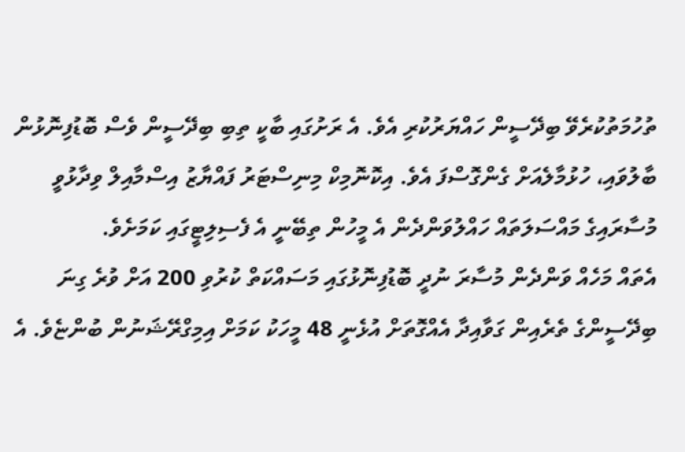ތުހުމަތުކުރެވޭ ބިދޭސީން ހައްޔަރުކުރި އެވެ. އެ ރަށުގައި ބާކީ ތިބި ބިދޭސީން ވެސް ބޮޑުފިނޮޅުން ބާލުވައި، ހުޅުމާލެއަށް ގެންގޮސްފަ އެވެ. އިކޮނޮމިކް މިނިސްޓަރު ފައްޔާޒު އިސްމާއިލް ވިދާޅުވީ މުސާރައިގެ މައްސަލަތައް ހައްލުވަންދެން އެ މީހުން ތިބޭނީ އެ ފެސިލިޓީގައި ކަމަށެވެ.
އެތައް މަހެއް ވަންދެން މުސާރަ ނުދީ ބޮޑުފިނޮޅުގައި މަސައްކަތް ކުރުވި 200 އަށް ވުރެ ގިނަ ބިދޭސީންގެ ތެރެއިން ގަވާއިދާ އެއްގޮތަށް އުޅެނީ 48 މީހަކު ކަމަށް އިމިގްރޭޝަނުން ބުންޏެވެ. އެ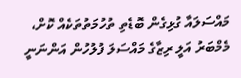މައްސަލައާ ގުޅިގެން ބޮޑެތި ތުހުމަތުތަކެއް ކޮށް، މެމްބަރު އަލީ ރިޒާގެ މައްސަލަ ފުލުހުން އަންނަނީ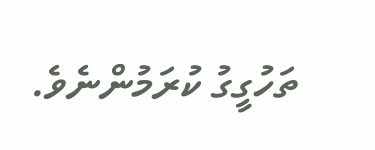ތަހުގީގު ކުރަމުންނެވެ.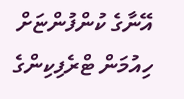އޭނާގެ ކުންފުންޏަށް ހިއުމަން ޓްރެފިކިންގެ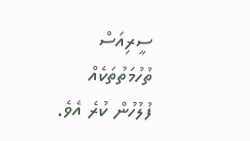ސީރިއަސް ތުހުމަތުތަކެއް ފުލުހުން ކުރެ އެވެ.